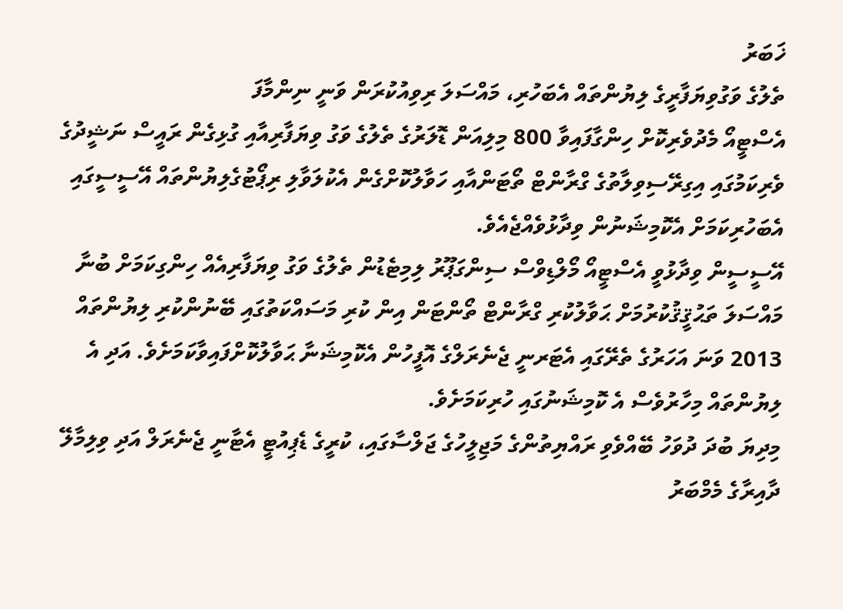ޚަބަރު
ތެލުގެ ވަގުވިޔަފާރީގެ ލިޔުންތައް އެބަހުރި، މައްސަލަ ރިވިއުކުރަން ވަނީ ނިންމާފަ
އެސްޓީއޯ މެދުވެރިކޮށް ހިންގާފައިވާ 800 މިލިއަން ޑޮލަރުގެ ތެލުގެ ވަގު ވިޔަފާރިއާއި ގުޅިގެން ރައީސް ނަޝީދުގެ ވެރިކަމުގައި އިގިރޭސިވިލާތުގެ ގްރާންޓް ތޯޓަންއާއި ހަވާލުކޮށްގެން އެކުލަވާލި ރިޕޯޓުގެލިޔުންތައް އޭސީސީގައި އެބަހުރިކަމަށް އެކޮމިޝަނުން ވިދާޅުވެއްޖެއެވެ.
އޭސީސީން ވިދާޅުވީ އެސްޓީއޯ މޯލްޑިވްސް ސިންގަޕޫރު ލިމިޓެޑުން ތެލުގެ ވަގު ވިޔަފާރިއެއް ހިންގިކަމަށް ބުނާ މައްސަލަ ތަޙުޤީޤުކުރުމަށް ޙަވާލުކުރި ގްރާންޓް ތޯންޓަން އިން ކުރި މަސައްކަތުގައި ބޭނުންކުރި ލިޔުންތައް 2013 ވަނަ އަހަރުގެ ތެރޭގައި އެޓަރނީ ޖެނެރަލްގެ އޮފީހުން އެކޮމިޝަނާ ޙަވާލުކޮށްފައިވާކަމަށެވެ. އަދި އެ ލިޔުންތައް މިހާރުވެސް އެ ކޮމިޝަނުގައި ހުރިކަމަށެވެ.
މިދިޔަ ބުދަ ދުވަހު ބޭއްވެވި ރައްޔިތުންގެ މަޖިލީހުގެ ޖަލްސާގައި، ކުރީގެ ޑެޕިއުޓީ އެޓާނީ ޖެނެރަލް އަދި ވިލިމާލޭ ދާއިރާގެ މެމްބަރު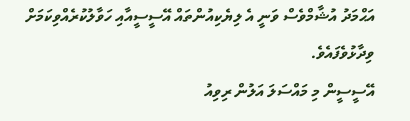އަޙްމަދު އުޝާމްވެސް ވަނީ އެ ލިޔެކިއުންތައް އޭސީސީއާއި ހަވާލުކުރެއްވިކަމަށް ވިދާޅުވެފައެވެ.
އޭސީސީން މި މައްސަލަ އަލުން ރިވިއު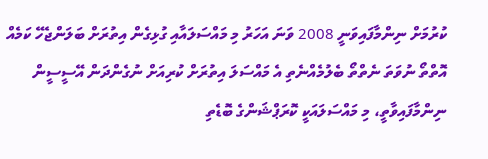ކުރުމަށް ނިންމާފައިވަނީ 2008 ވަނަ އަހަރު މި މައްސަލައާއި ގުޅިގެން އިތުރަށް ބަލަންޖެހޭ ކަމެއް އޮތްތޯ ނުވަތަ ނެތްތޯ ބެލުމެއްނެތި އެ މައްސަލަ އިތުރަށް ކުރިއަށް ނުގެންދަން އޭސީސީން ނިންމާފައިވާތީ، މި މައްސަލައަކީ ކޮރަޕްޝަންގެ ބޮޑެތި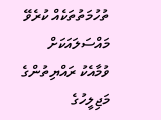ތުހުމަތުތަކެއް ކުރެވޭ މައްސަލައަކަށް ވުމާއެކު ރައްޔިތުންގެ މަޖިލީހުގެ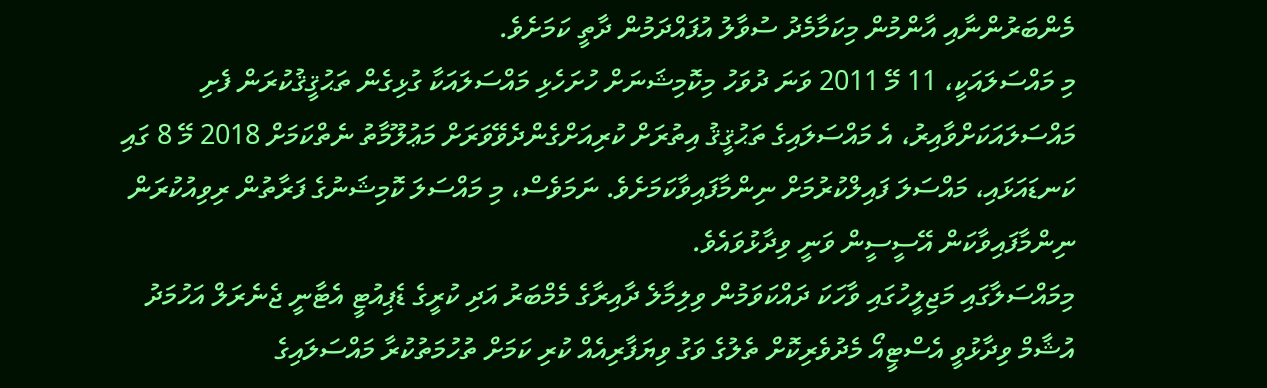މެންބަރުންނާއި އާންމުން މިކަމާމެދު ސުވާލު އުފައްދަމުން ދާތީ ކަމަށެވެ.
މި މައްސަލައަކީ، 11 މޭ 2011 ވަނަ ދުވަހު މިކޮމިޝަނަށް ހުށަހެޅި މައްސަލައަކާ ގުޅިގެން ތަޙުޤީޤުކުރަން ފެށި މައްސަލައަކަށްވާއިރު، އެ މައްސަލައިގެ ތަޙުޤީޤު އިތުރަށް ކުރިއަށްގެންދެވޭވަރަށް މަޢުލޫމާތު ނެތްކަމަށް 2018 މޭ 8 ގައި ކަނޑައަޅައި، މައްސަލަ ފައިލްކުރުމަށް ނިންމާފައިވާކަމަށެވެ. ނަމަވެސް، މި މައްސަލަ ކޮމިޝަނުގެ ފަރާތުން ރިވިއުކުރަން ނިންމާފައިވާކަން އޭސީސީން ވަނީ ވިދާޅުވައެވެ.
މިމައްސަލާގައި މަޖިލީހުގައި ވާހަކަ ދައްކަވަމުން ވިލިމާލެ ދާއިރާގެ މެމްބަރު އަދި ކުރީގެ ޑެޕިއުޓީ އެޓާނީ ޖެނެރަލް އަހުމަދު އުޝާމް ވިދާޅުވީ އެސްޓީއޯ މެދުވެރިކޮށް ތެލުގެ ވަގު ވިޔަފާރިއެއް ކުރި ކަމަށް ތުހުމަތުކުރާ މައްސަލައިގެ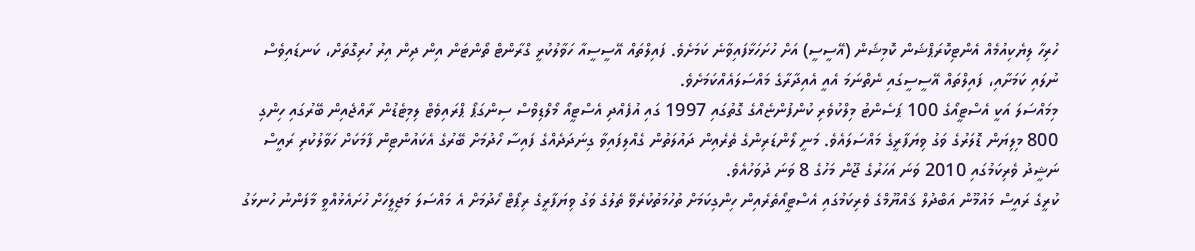ހުރިހާ ލިޔެކިއުމެއް އެންޓިކޮރަޕްޝަން ކޮމިޝަން (އޭސީސީ) އަށް ހުށަހަޅާފައިވާނެ ކަމަށެވެ. ފައިލްތައް އޭސީސީއާ ހަވާލުކުރީ ގްރާންޓް ތޯންޓަން އިން ދިން އިރު ހުރިގޮތަށް، ކަނޑައިވެސް ނުލައި ކަމަށާއި، ފައިލްތައް އޭސީސީގައި ނެތްނަމަ އެއީ އެއިދާރާގެ މައްސަލައެއްކަމަށެވެ.
މިމައްސަލަ އަކީ އެސްޓީއޯގެ 100 ޕަސެންޓު މިލްކުވެރި ކުންފުންޏެއްގެ ގޮތުގައި 1997 ގައި އުފެއްދި އެސްޓީއޯ މޯލްޑިވްސް ސިންގަޕޯ ޕްރައިވެޓް ލިމިޓެޑުން ރާއްޖެއިން ބޭރުގައި ހިންގި 800 މިލިޔަން ޑޮލަރުގެ ވަގު ވިޔަފާރީގެ މައްސަލައެވެ. މަނީ ލޯންޑަރިންގެ ތެރެއިން ދައުލަތުން ގެއްލިފައިވާ ގިނަދަދެއްގެ ފައިސާ ހޯދުމަށް ބޭރުގެ އެކައުންޓިން ފާމަކަށް ހަވާލުކުރި ރައީސް ނަޝީދު ވެރިކަމުގައި 2010 ވަނަ އަހަރުގެ ޖޫން މަހުގެ 8 ވަނަ ދުވަހުއެވެ.
ކުރީގެ ރައީސް މައުމޫން އަބްދުލް ޤައްޔޫމްގެ ވެރިކަމުގައި އެސްޓީއޯތެރެއިން ހިންގިކަމަށް ތުހުމަތުކުރެވޭ ތެލުގެ ވަގު ވިޔަފާރީގެ ރިޕޯޓް ހޯދުމަށް އެ މައްސަލަ މަޖިލީހަށް ހުށައެޅުއްވީ މާފަންނު ހުނޅަގު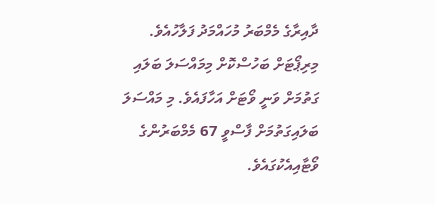ދާއިރާގެ މެމްބަރު މުހައްމަދު ފަލާހުއެވެ. މިރިޕޯޓަށް ބަހުސްކޮށް މިމައްސަލަ ބަލައި ގަތުމަށް ވަނީ ވޯޓަށް އަހާފައެވެ. މި މައްސަލަ ބަލައިގަތުމަށް ފާސްވީ 67 މެމްބަރުންގެ ވޯޓާއިއެކުގައެވެ.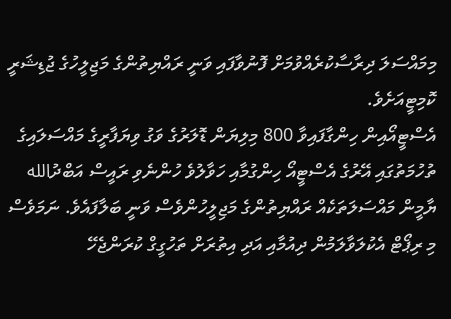މިމައްސަލަ ދިރާސާކުރެއްވުމަށް ފޮނުވާފައި ވަނީ ރައްޔިތުންގެ މަޖިލީހުގެ ޖުޑިޝަރީ ކޮމިޓީއަށެވެ.
އެސްޓީއޯއިން ހިންގާފައިވާ 800 މިލިޔަން ޑޮލަރުގެ ވަގު ވިޔަފާރީގެ މައްސަލައިގެ ތުހުމަތުގައި އޭރުގެ އެސްޓީއޯ ހިންގުމާއި ހަވާލުވެ ހުންނެވި ރައީސް އަބްދުالله ޔާމީން މައްސަލަތަކެއް ރައްޔިތުންގެ މަޖިލީހުންވެސް ވަނީ ބަލާފައެވެ. ނަމަވެސް މި ރިޕޯޓް އެކުލަވާލަމުން ދިއުމާއި އަދި އިތުރަށް ތަހުގީގް ކުރަންޖެހޭ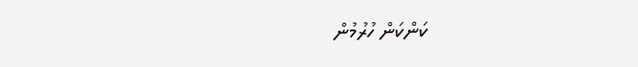ކަންކަން ހުރުމުން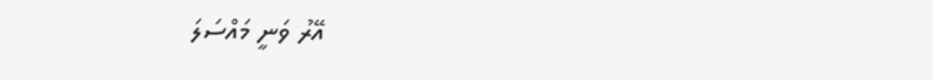އޭރު ވަނީ މައްސަލަ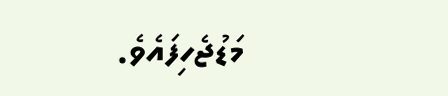މަޑުޖެހިފައެވެ.